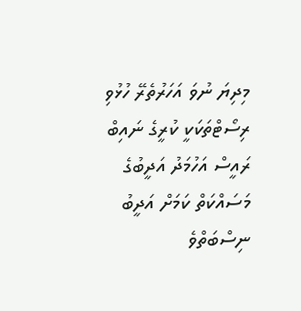މިދިޔަ ނުވަ އަހަރުތެރޭ ހުޅުވި ރިސޯޓްތަކަކީ ކުރީގެ ނައިބް ރައީސް އަހުމަދު އަދީބުގެ މަސައްކަތް ކަމަށް އަދީބު ނިސްބަތްވެ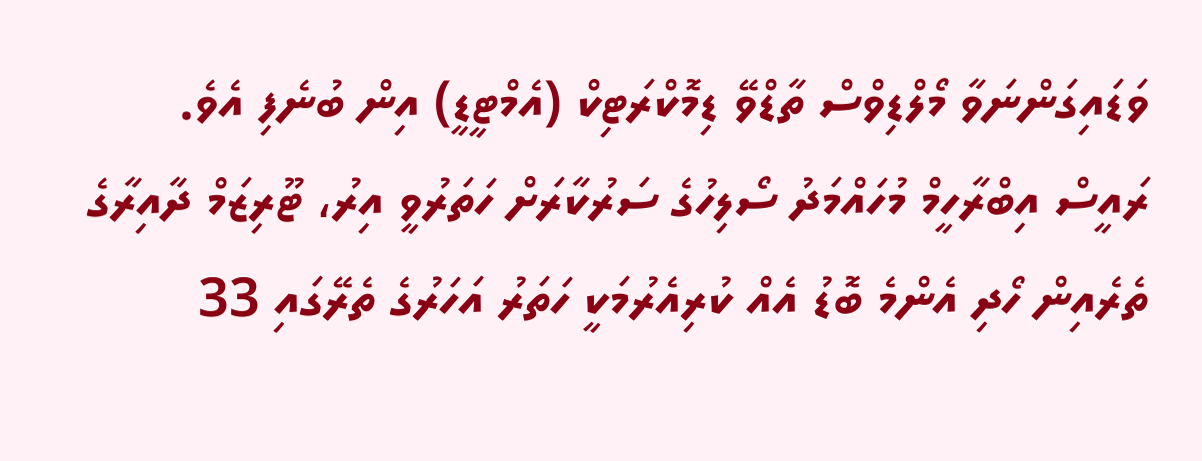ވަޑައިގަންނަވާ މޯލްޑިވްސް ތާޑްވޭ ޑިމޮކްރަޓިކް (އެމްޓީޑީ) އިން ބުނެފި އެވެ.
ރައީސް އިބްރާހީމް މުހައްމަދު ސޯލިހުގެ ސަރުކާރަށް ހަތަރުވީ އިރު، ޓޫރިޒަމް ދާއިރާގެ ތެރެއިން ހޯދި އެންމެ ބޮޑު އެއް ކުރިއެރުމަކީ ހަތަރު އަހަރުގެ ތެރޭގައި 33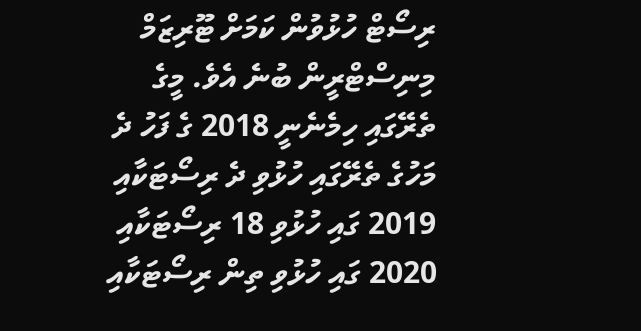ރިސޯޓް ހުޅުވުން ކަމަށް ޓޫރިޒަމް މިނިސްޓްރީން ބުނެ އެވެ. މީގެ ތެރޭގައި ހިމެނެނީ 2018 ގެ ފަހު ދެ މަހުގެ ތެރޭގައި ހުޅުވި ދެ ރިސޯޓަކާއި 2019 ގައި ހުޅުވި 18 ރިސޯޓަކާއި 2020 ގައި ހުޅުވި ތިން ރިސޯޓަކާއި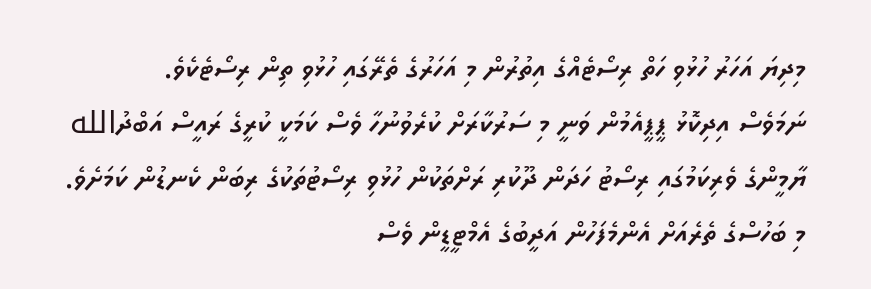މިދިޔަ އަހަރު ހުޅުވި ހަތް ރިސޯޓެއްގެ އިތުރުން މި އަހަރުގެ ތެރޭގައި ހުޅުވި ތިން ރިސޯޓެކެވެ.
ނަމަވެސް އިދިކޮޅު ޕީޕީއެމުން ވަނީ މި ސަރުކާރަށް ކުރެވުނުހާ ވެސް ކަމަކީ ކުރީގެ ރައީސް އަބްދުالله ޔާމީންގެ ވެރިކަމުގައި ރިސޯޓު ހަދަން ދޫކުރި ރަށްތަކުން ހުޅުވި ރިސޯޓުތަކުގެ ރިބަން ކެނޑުން ކަމަށެވެ.
މި ބަހުސްގެ ތެރެއަށް އެންމެފަހުން އަދީބުގެ އެމްޓީޑީން ވެސް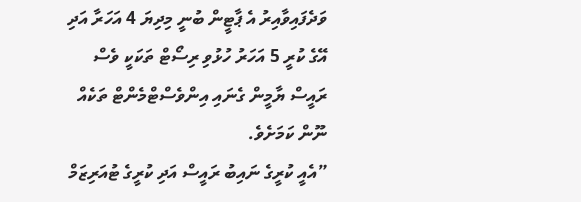ވަދެފައިވާއިރު އެ ޕާޓީން ބުނީ މިދިޔަ 4 އަހަރާ އަދި އޭގެ ކުރީ 5 އަހަރު ހުޅުވި ރިސޯޓް ތަކަކީ ވެސް ރައީސް ޔާމީން ގެނައި އިންވެސްޓްމެންޓް ތަކެއް ނޫން ކަމަށެވެ.
”އެއީ ކުރީގެ ނައިބު ރައީސް އަދި ކުރީގެ ޓުއަރިޒަމް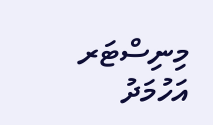މިނިސްޓަރ އަހުމަދު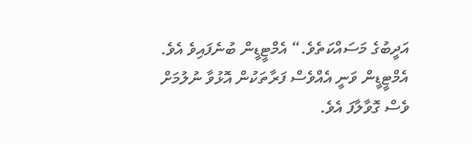އަދީބުގެ މަސައްކަތެވެ.“ އެމްޓީޑީން ބުނެފައިވެ އެވެ.
އެމްޓީޑީން ވަނީ އެއްވެސް ފަރާތަކުން އޮޅުވާ ނުލުމަށް ވެސް ގޮވާލާފަ އެވެ.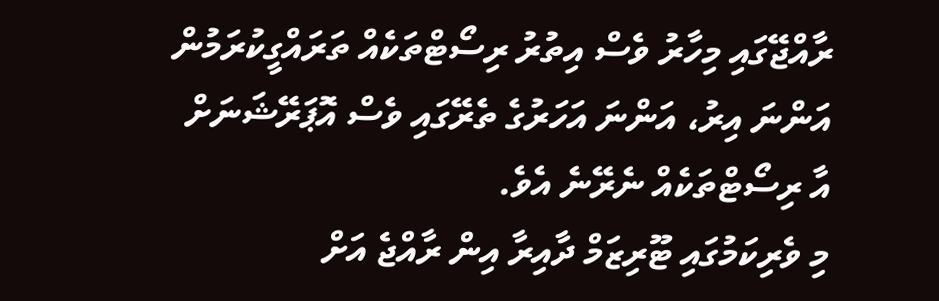ރާއްޖޭގައި މިހާރު ވެސް އިތުރު ރިސޯޓްތަކެއް ތަރައްގީކުރަމުން އަންނަ އިރު، އަންނަ އަހަރުގެ ތެރޭގައި ވެސް އޮޕަރޭޝަނަށް އާ ރިސޯޓްތަކެއް ނެރޭނެ އެވެ.
މި ވެރިކަމުގައި ޓޫރިޒަމް ދާއިރާ އިން ރާއްޖެ އަށް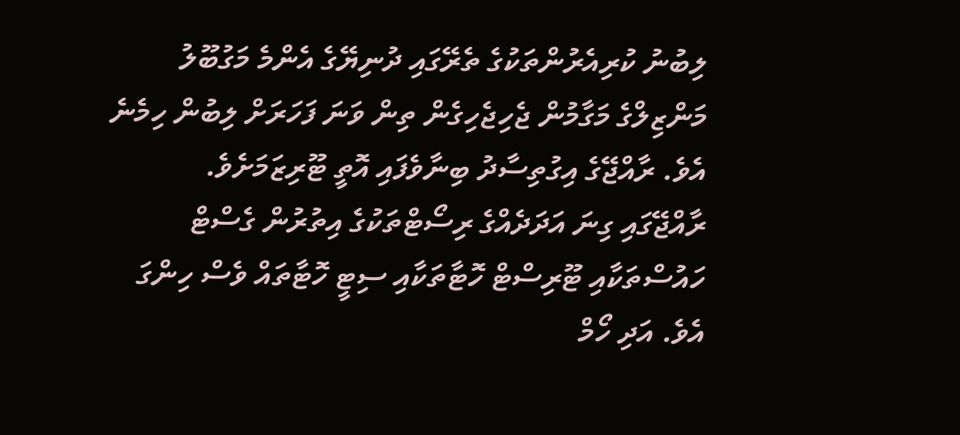ލިބުނު ކުރިއެރުންތަކުގެ ތެރޭގައި ދުނިޔޭގެ އެންމެ މަގުބޫލު މަންޒިލްގެ މަގާމުން ޖެހިޖެހިގެން ތިން ވަނަ ފަހަރަށް ލިބުން ހިމެނެ އެވެ. ރާއްޖޭގެ އިގުތިސާދު ބިނާވެފައި އޮތީ ޓޫރިޒަމަށެވެ.
ރާއްޖޭގައި ގިނަ އަދަދެއްގެ ރިސޯޓްތަކުގެ އިތުރުން ގެސްޓް ހައުސްތަކާއި ޓޫރިސްޓް ހޮޓާތަކާއި ސިޓީ ހޮޓާތައް ވެސް ހިންގަ އެވެ. އަދި ހޯމް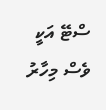ސްޓޭ އަކީ ވެސް މިހާރު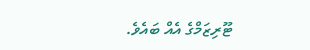ޓޫރިޒަމްގެ އެއް ބައެވެ.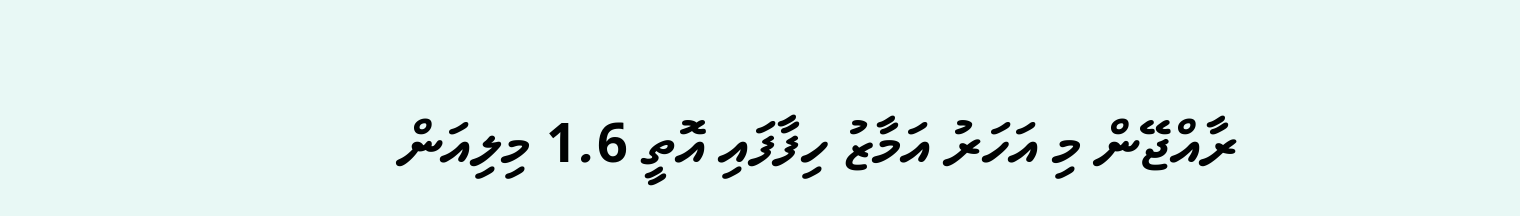ރާއްޖޭން މި އަހަރު އަމާޒު ހިފާފައި އޮތީ 1.6 މިލިއަން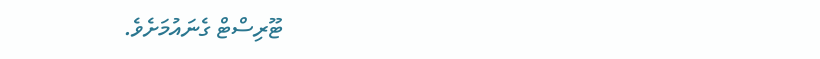ޓޫރިސްޓް ގެނައުމަށެވެ.